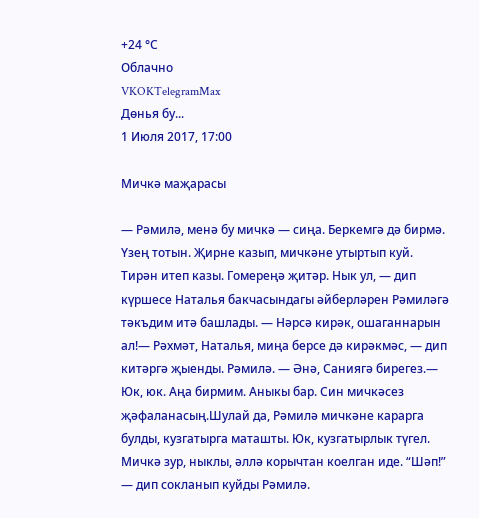+24 °С
Облачно
VKOKTelegramMax
Дөнья бу...
1 Июля 2017, 17:00

Мичкә маҗарасы

— Рәмилә, менә бу мичкә — сиңа. Беркемгә дә бирмә. Үзең тотын. Җирне казып, мичкәне утыртып куй. Тирән итеп казы. Гомереңә җитәр. Нык ул, — дип күршесе Наталья бакчасындагы әйберләрен Рәмиләгә тәкъдим итә башлады. — Нәрсә кирәк, ошаганнарын ал!— Рәхмәт, Наталья, миңа берсе дә кирәкмәс, — дип китәргә җыенды. Рәмилә. — Әнә, Саниягә бирегез.— Юк, юк. Аңа бирмим. Аныкы бар. Син мичкәсез җәфаланасың.Шулай да, Рәмилә мичкәне карарга булды, кузгатырга маташты. Юк, кузгатырлык түгел. Мичкә зур, ныклы, әллә корычтан коелган иде. “Шәп!” — дип сокланып куйды Рәмилә.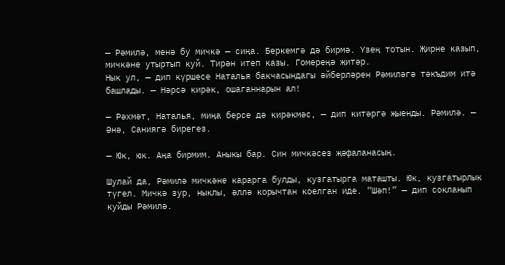— Рәмилә, менә бу мичкә — сиңа. Беркемгә дә бирмә. Үзең тотын. Җирне казып, мичкәне утыртып куй. Тирән итеп казы. Гомереңә җитәр.
Нык ул, — дип күршесе Наталья бакчасындагы әйберләрен Рәмиләгә тәкъдим итә башлады. — Нәрсә кирәк, ошаганнарын ал!

— Рәхмәт, Наталья, миңа берсе дә кирәкмәс, — дип китәргә җыенды. Рәмилә. — Әнә, Саниягә бирегез.

— Юк, юк. Аңа бирмим. Аныкы бар. Син мичкәсез җәфаланасың.

Шулай да, Рәмилә мичкәне карарга булды, кузгатырга маташты. Юк, кузгатырлык түгел. Мичкә зур, ныклы, әллә корычтан коелган иде. “Шәп!” — дип сокланып куйды Рәмилә.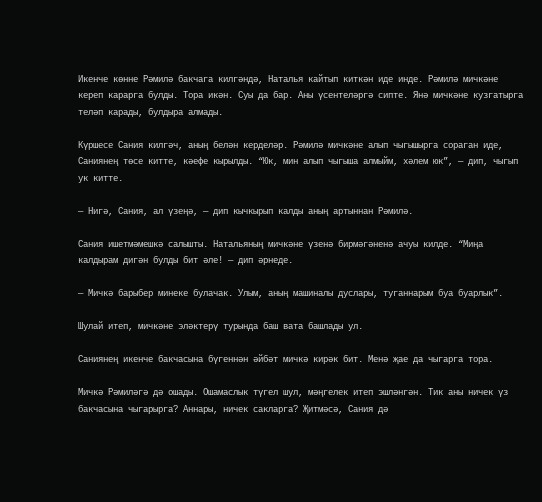Икенче көнне Рәмилә бакчага килгәндә, Наталья кайтып киткән иде инде. Рәмилә мичкәне кереп карарга булды. Тора икән. Суы да бар. Аны үсентеләргә сипте. Янә мичкәне кузгатырга теләп карады, булдыра алмады.

Күршесе Сания килгәч, аның белән керделәр. Рәмилә мичкәне алып чыгышырга сораган иде, Саниянең төсе китте, кәефе кырылды. “Юк, мин алып чыгыша алмыйм, хәлем юк”, — дип, чыгып ук китте.

— Нигә, Сания, ал үзеңә, — дип кычкырып калды аның артыннан Рәмилә.

Сания ишетмәмешкә салышты. Натальяның мичкәне үзенә бирмәгәненә ачуы килде. “Миңа калдырам дигән булды бит әле! — дип әрнеде.

— Мичкә барыбер минеке булачак. Улым, аның машиналы дуслары, туганнарым буа буарлык”.

Шулай итеп, мичкәне эләктерү турында баш вата башлады ул.

Саниянең икенче бакчасына бүгеннән әйбәт мичкә кирәк бит. Менә җае да чыгарга тора.

Мичкә Рәмиләгә дә ошады. Ошамаслык түгел шул, мәңгелек итеп эшләнгән. Тик аны ничек үз бакчасына чыгарырга? Аннары, ничек сакларга? Җитмәсә, Сания дә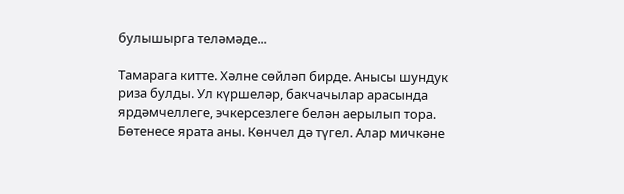булышырга теләмәде...

Тамарага китте. Хәлне сөйләп бирде. Анысы шундук риза булды. Ул күршеләр, бакчачылар арасында ярдәмчеллеге, эчкерсезлеге белән аерылып тора. Бөтенесе ярата аны. Көнчел дә түгел. Алар мичкәне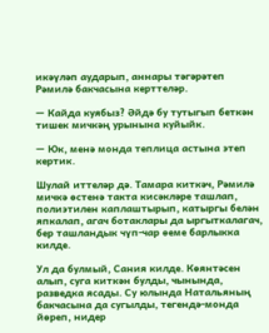икәүләп аударып, аннары тәгәрәтеп Рәмилә бакчасына керттеләр.

— Кайда куябыз? Әйдә бу тутыгып беткән тишек мичкәң урынына куйыйк.

— Юк, менә монда теплица астына этеп кертик.

Шулай иттеләр дә. Тамара киткәч, Рәмилә мичкә өстенә такта кисәкләре ташлап, полиэтилен каплаштырып, катыргы белән япкалап, агач ботаклары да ыргыткалагач, бер ташландык чүп-чар өеме барлыкка килде.

Ул да булмый, Сания килде. Көянтәсен алып, суга киткән булды, чынында, разведка ясады. Су юлында Натальяның бакчасына да сугылды, тегендә-монда йөреп, нидер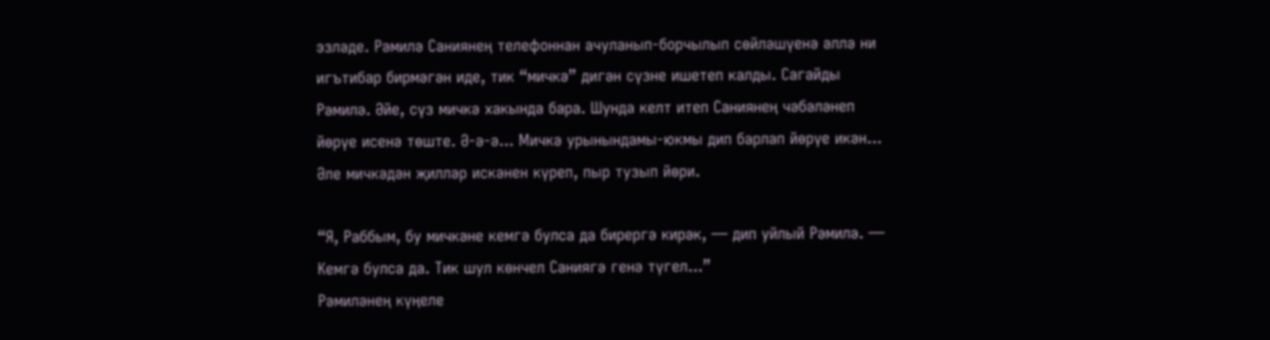эзләде. Рәмилә Саниянең телефоннан ачуланып-борчылып сөйләшүенә әллә ни игътибар бирмәгән иде, тик “мичкә” дигән сүзне ишетеп калды. Сагайды Рәмилә. Әйе, сүз мичкә хакында бара. Шунда келт итеп Саниянең чәбәләнеп йөрүе исенә төште. Ә-ә-ә... Мичкә урынындамы-юкмы дип барлап йөрүе икән... Әле мичкәдән җилләр искәнен күреп, пыр тузып йөри.

“Я, Раббым, бу мичкәне кемгә булса да бирергә кирәк, — дип уйлый Рәмилә. — Кемгә булса да. Тик шул көнчел Саниягә генә түгел...”
Рәмиләнең күңеле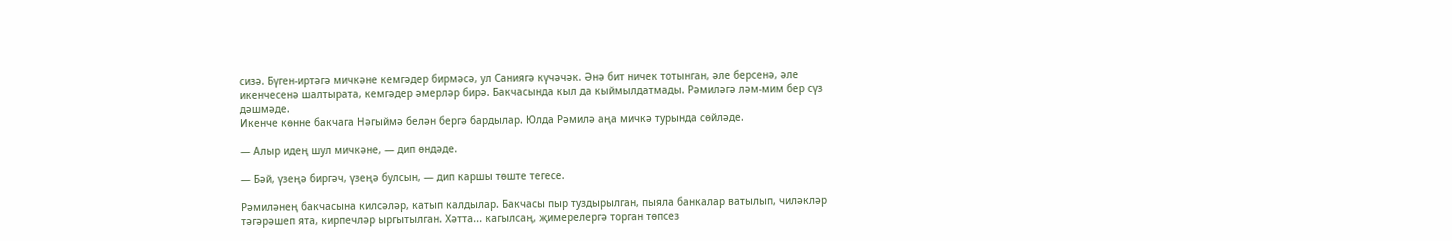сизә. Бүген-иртәгә мичкәне кемгәдер бирмәсә, ул Саниягә күчәчәк. Әнә бит ничек тотынган, әле берсенә, әле икенчесенә шалтырата, кемгәдер әмерләр бирә. Бакчасында кыл да кыймылдатмады. Рәмиләгә ләм-мим бер сүз дәшмәде.
Икенче көнне бакчага Нәгыймә белән бергә бардылар. Юлда Рәмилә аңа мичкә турында сөйләде.

— Алыр идең шул мичкәне, — дип өндәде.

— Бәй, үзеңә биргәч, үзеңә булсын, — дип каршы төште тегесе.

Рәмиләнең бакчасына килсәләр, катып калдылар. Бакчасы пыр туздырылган, пыяла банкалар ватылып, чиләкләр тәгәрәшеп ята, кирпечләр ыргытылган. Хәтта... кагылсаң, җимерелергә торган төпсез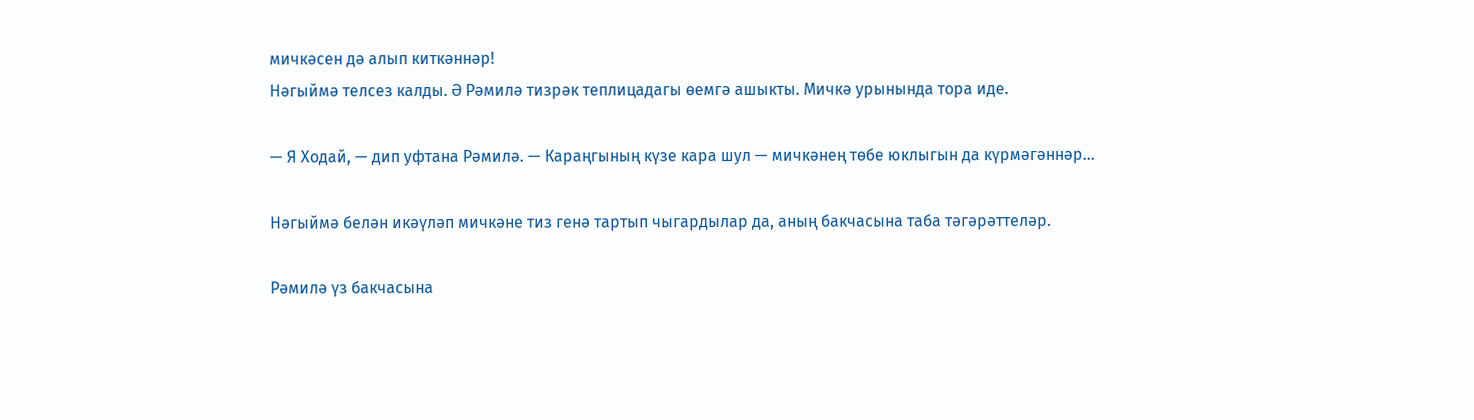мичкәсен дә алып киткәннәр!
Нәгыймә телсез калды. Ә Рәмилә тизрәк теплицадагы өемгә ашыкты. Мичкә урынында тора иде.

— Я Ходай, — дип уфтана Рәмилә. — Караңгының күзе кара шул — мичкәнең төбе юклыгын да күрмәгәннәр...

Нәгыймә белән икәүләп мичкәне тиз генә тартып чыгардылар да, аның бакчасына таба тәгәрәттеләр.

Рәмилә үз бакчасына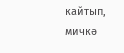кайтып, мичкә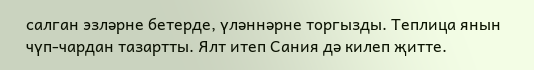салган эзләрне бетерде, үләннәрне торгызды. Теплица янын чүп-чардан тазартты. Ялт итеп Сания дә килеп җитте.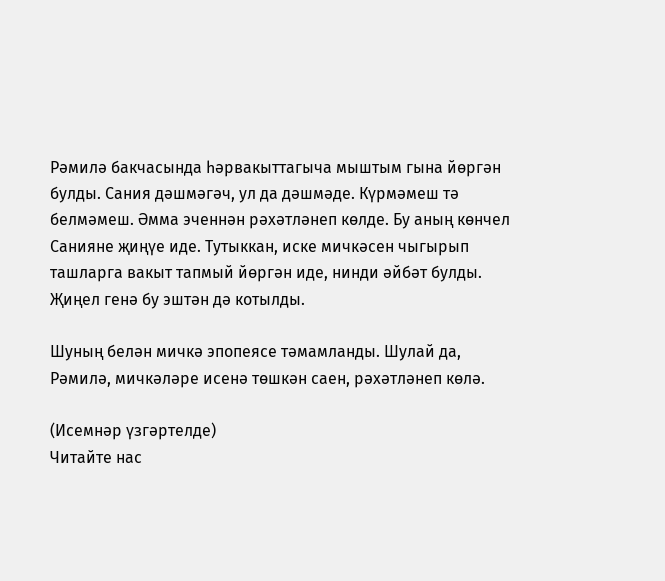Рәмилә бакчасында һәрвакыттагыча мыштым гына йөргән булды. Сания дәшмәгәч, ул да дәшмәде. Күрмәмеш тә белмәмеш. Әмма эченнән рәхәтләнеп көлде. Бу аның көнчел Санияне җиңүе иде. Тутыккан, иске мичкәсен чыгырып ташларга вакыт тапмый йөргән иде, нинди әйбәт булды. Җиңел генә бу эштән дә котылды.

Шуның белән мичкә эпопеясе тәмамланды. Шулай да, Рәмилә, мичкәләре исенә төшкән саен, рәхәтләнеп көлә.

(Исемнәр үзгәртелде)
Читайте нас